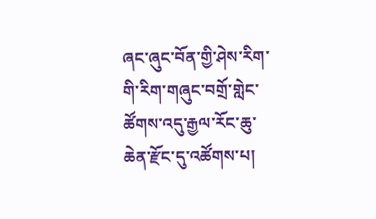ཞང་ཞུང་བོན་གྱི་ཤེས་རིག་གི་རིག་གཞུང་བགྲོ་གླེང་ཚོགས་འདུ་རྒྱལ་རོང་ཆུ་ཆེན་རྫོང་དུ་འཚོགས་པ།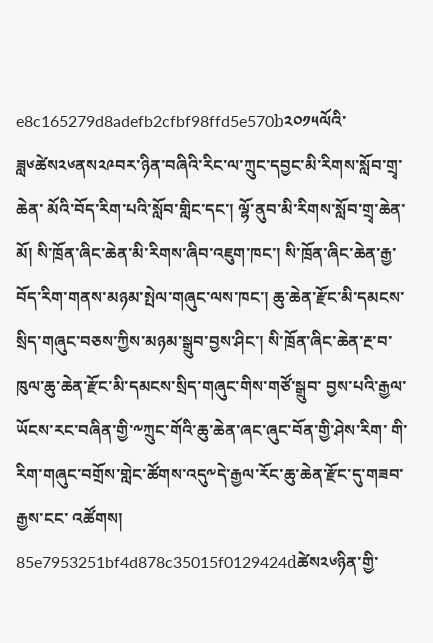e8c165279d8adefb2cfbf98ffd5e570b༢༠༡༥ལོའི་ཟླ༦ཚེས༢༦ནས༢༩བར་ཉིན་བཞིའི་རིང་ལ་ཀྲུང་དབྱང་མི་རིགས་སློབ་གྲྭ་ཆེན་ མོའི་བོད་རིག་པའི་སློབ་གླིང་དང་། ལྷོ་ནུབ་མི་རིགས་སློབ་གྲྭ་ཆེན་མོ། སི་ཁྲོན་ཞིང་ཆེན་མི་རིགས་ཞིབ་འཇུག་ཁང་། སི་ཁྲོན་ཞིང་ཆེན་རྒྱ་བོད་རིག་གནས་མཉམ་སྤེལ་གཞུང་ལས་ཁང་། ཆུ་ཆེན་རྫོང་མི་དམངས་སྲིད་གཞུང་བཅས་ཀྱིས་མཉམ་སྒྲུབ་བྱས་ཤིང་། སི་ཁྲོན་ཞིང་ཆེན་རྔ་བ་ཁུལ་ཆུ་ཆེན་རྫོང་མི་དམངས་སྲིད་གཞུང་གིས་གཙོ་སྒྲུབ་ བྱས་པའི་རྒྱལ་ཡོངས་རང་བཞིན་གྱི་༸ཀྲུང་གོའི་ཆུ་ཆེན་ཞང་ཞུང་བོན་གྱི་ཤེས་རིག་ གི་རིག་གཞུང་བགྲོས་གླེང་ཚོགས་འདུ༸དེ་རྒྱལ་རོང་ཆུ་ཆེན་རྫོང་དུ་གཟབ་རྒྱས་ངང་ འཚོགས།
85e7953251bf4d878c35015f0129424dཚེས༢༦ཉིན་གྱི་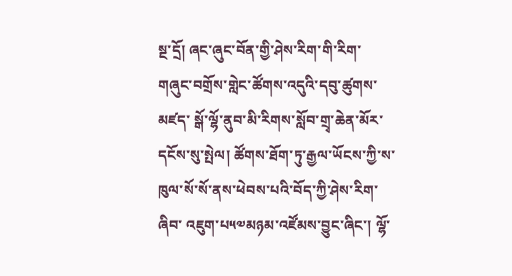སྔ་དྲོ། ཞང་ཞུང་བོན་གྱི་ཤེས་རིག་གི་རིག་གཞུང་བགྲོས་གླེང་ཚོགས་འདུའི་དབུ་ཚུགས་མཛད་ སྒོ་ལྷོ་ནུབ་མི་རིགས་སློབ་གྲྭ་ཆེན་མོར་དངོས་སུ་སྤེལ། ཚོགས་ཐོག་ཏུ་རྒྱལ་ཡོངས་ཀྱི་ས་ཁུལ་སོ་སོ་ནས་ཕེབས་པའི་བོད་ཀྱི་ཤེས་རིག་ཞིབ་ འཇུག་པ༥༧མཉམ་འཛོམས་བྱུང་ཞིང་། ལྷོ་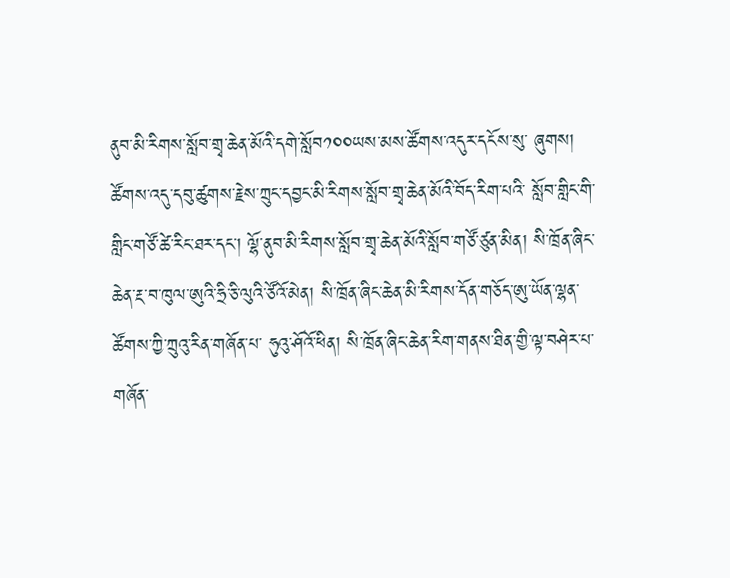ནུབ་མི་རིགས་སློབ་གྲྭ་ཆེན་མོའི་དགེ་སློབ༡༠༠ཡས་མས་ཚོགས་འདུར་དངོས་སུ་ ཞུགས། ཚོགས་འདུ་དབུ་ཚུགས་རྗེས་ཀྲུང་དབྱང་མི་རིགས་སློབ་གྲྭ་ཆེན་མོའི་བོད་རིག་པའི་ སློབ་གླིང་གི་གླིང་གཙོ་ཚེ་རིང་ཐར་དང་། ལྷོ་ནུབ་མི་རིགས་སློབ་གྲྭ་ཆེན་མོའི་སློབ་གཙོ་ཙུན་མིན། སི་ཁྲོན་ཞིང་ཆེན་རྔ་བ་ཁུལ་ཨུའི་ཧྲི་ཅི་ལུའི་ཙོའོ་མེན། སི་ཁྲོན་ཞིང་ཆེན་མི་རིགས་དོན་གཅོད་ཨུ་ཡོན་ལྷན་ཚོགས་ཀྱི་ཀྲུའུ་རིན་གཞོན་པ་ ཧུའུ་ཤོའོ་ཕིན། སི་ཁྲོན་ཞིང་ཆེན་རིག་གནས་ཐིན་གྱི་ལྟ་བཤེར་པ་གཞོན་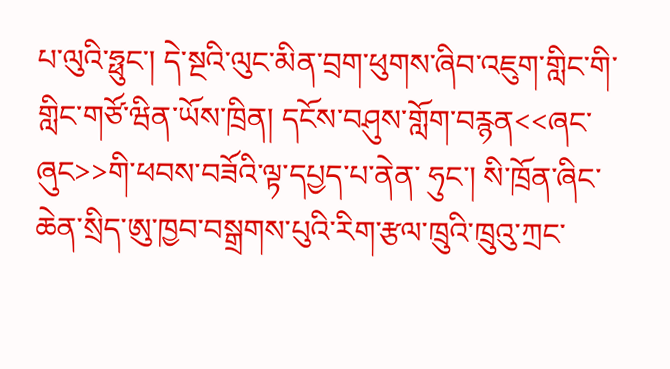པ་ལུའི་ཧྥུང་། དེ་སྔའི་ལུང་མིན་བྲག་ཕུགས་ཞིབ་འཇུག་གླིང་གི་གླིང་གཙོ་ཝིན་ཡོས་ཁྲིན། དངོས་བཤུས་གློག་བརྙན<<ཞང་ཞུང>>གི་ཕབས་བཟོའི་ལྟ་དཔྱད་པ་ནེན་ ཧུང་། སི་ཁྲོན་ཞིང་ཆེན་སྲིད་ཨུ་ཁྱབ་བསྒྲགས་པུའི་རིག་རྩལ་ཁྲུའི་ཁྲུའུ་ཀྲང་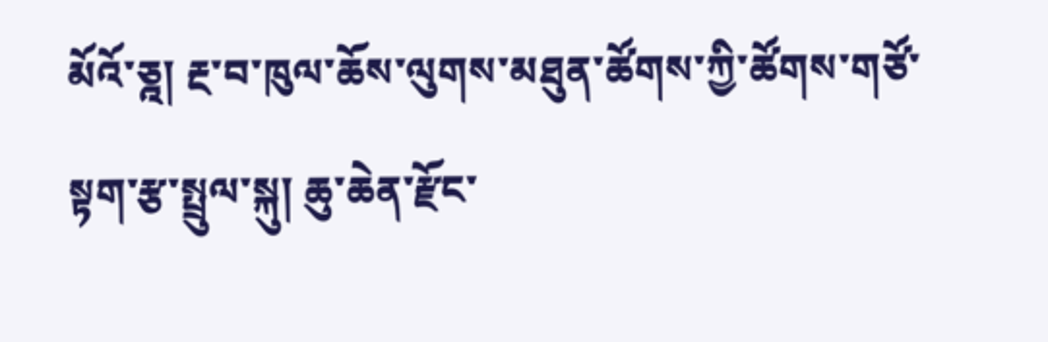མོའོ་ཅྰ། རྔ་བ་ཁུལ་ཆོས་ལུགས་མཐུན་ཚོགས་ཀྱི་ཚོགས་གཙོ་སྟག་རྩ་སྤྲུལ་སྐུ། ཆུ་ཆེན་རྫོང་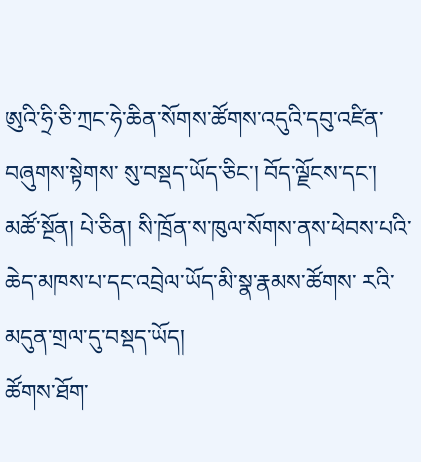ཨུའི་ཧྲི་ཅི་ཀྲང་ཧེ་ཆིན་སོགས་ཚོགས་འདུའི་དབུ་འཛིན་བཞུགས་སྟེགས་ སུ་བསྡད་ཡོད་ཅིང་། བོད་ལྗོངས་དང་། མཚོ་སྔོན། པེ་ཅིན། སི་ཁྲོན་ས་ཁུལ་སོགས་ནས་ཕེབས་པའི་ཆེད་མཁས་པ་དང་འབྲེལ་ཡོད་མི་སྣ་རྣམས་ཚོགས་ རའི་མདུན་གྲལ་དུ་བསྡད་ཡོད།
ཚོགས་ཐོག་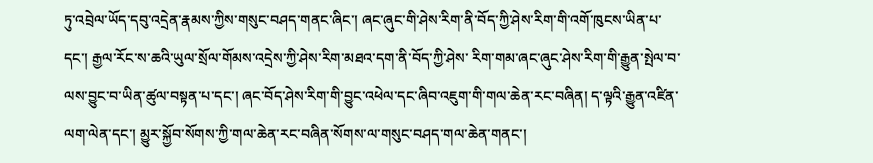ཏུ་འབྲེལ་ཡོད་དབུ་འདྲེན་རྣམས་ཀྱིས་གསུང་བཤད་གནང་ཞིང་། ཞང་ཞུང་གི་ཤེས་རིག་ནི་བོད་ཀྱི་ཤེས་རིག་གི་འགོ་ཁུངས་ཡིན་པ་དང་། རྒྱལ་རོང་ས་ཆའི་ཡུལ་སྲོལ་གོམས་འདྲེས་ཀྱི་ཤེས་རིག་མཐའ་དག་ནི་བོད་ཀྱི་ཤེས་ རིག་གམ་ཞང་ཞུང་ཤེས་རིག་གི་རྒྱུན་སྤེལ་བ་ལས་བྱུང་བ་ཡིན་ཚུལ་བསྟན་པ་དང་། ཞང་བོད་ཤེས་རིག་གི་བྱུང་འཕེལ་དང་ཞིབ་འཇུག་གི་གལ་ཆེན་རང་བཞིན། ད་ལྟའི་རྒྱུན་འཛིན་ལག་ལེན་དང་། མྱུར་སྐྱོབ་སོགས་ཀྱི་གལ་ཆེན་རང་བཞིན་སོགས་ལ་གསུང་བཤད་གལ་ཆེན་གནང་།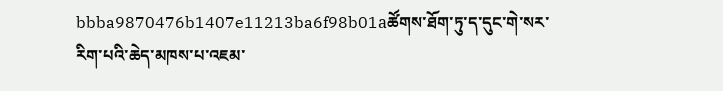bbba9870476b1407e11213ba6f98b01aཚོགས་ཐོག་ཏུ་ད་དུང་གེ་སར་རིག་པའི་ཆེད་མཁས་པ་འཇམ་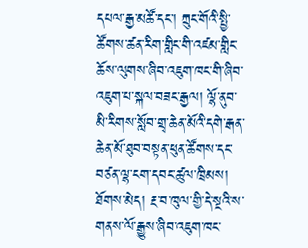དཔལ་རྒྱ་མཚོ་དང་། ཀྲུང་གོའི་སྤྱི་ཚོགས་ཚན་རིག་གླིང་གི་འཛམ་གླིང་ཆོས་ལུགས་ཞིབ་འཇུག་ཁང་གི་ཞིབ་ འཇུག་པ་སྐལ་བཟང་རྒྱལ། ལྷོ་ནུབ་མི་རིགས་སློབ་གྲྭ་ཆེན་མོའི་དགེ་རྒན་ཆེན་མོ་ཐུབ་བསྟན་ཕུན་ཚོགས་དང་ བཙན་ལྷ་ངག་དབང་ཚུལ་ཁྲིམས། ཐོགས་མེད། རྔ་བ་ཁུལ་གྱི་དེ་སྔའི་ས་གནས་ལོ་རྒྱུས་ཞིབ་འཇུག་ཁང་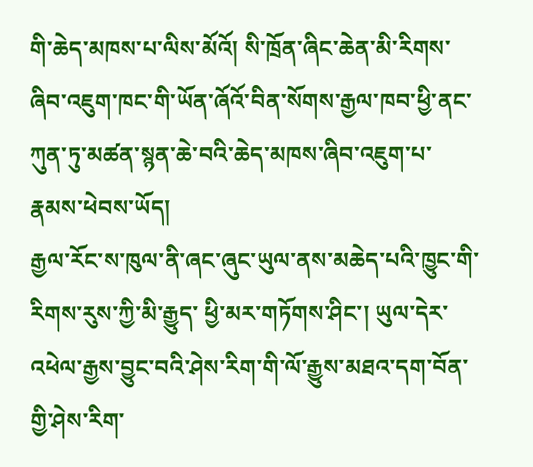གི་ཆེད་མཁས་པ་ལིས་མོའོ། སི་ཁྲོན་ཞིང་ཆེན་མི་རིགས་ཞིབ་འཇུག་ཁང་གི་ཡོན་ཞོའོ་བིན་སོགས་རྒྱལ་ཁབ་ཕྱི་ནང་ ཀུན་ཏུ་མཚན་སྙན་ཆེ་བའི་ཆེད་མཁས་ཞིབ་འཇུག་པ་རྣམས་ཕེབས་ཡོད།
རྒྱལ་རོང་ས་ཁུལ་ནི་ཞང་ཞུང་ཡུལ་ནས་མཆེད་པའི་ཁྱུང་གི་རིགས་རུས་ཀྱི་མི་རྒྱུད་ ཕྱི་མར་གཏོགས་ཤིང་། ཡུལ་དེར་འཕེལ་རྒྱས་བྱུང་བའི་ཤེས་རིག་གི་ལོ་རྒྱུས་མཐའ་དག་བོན་གྱི་ཤེས་རིག་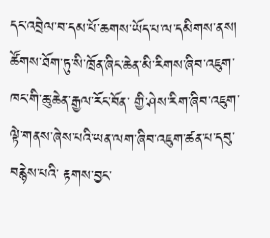དང་འབྲེལ་བ་དམ་པོ་ཆགས་ཡོད་པ་ལ་དམིགས་ནས། ཚོགས་ཐོག་ཏུ་སི་ཁྲོན་ཞིང་ཆེན་མི་རིགས་ཞིབ་འཇུག་ཁང་གི་ཆུ་ཆེན་རྒྱལ་རོང་བོན་ གྱི་ཤེས་རིག་ཞིབ་འཇུག་ལྟེ་གནས་ཞེས་པའི་ཡན་ལག་ཞིབ་འཇུག་ཚན་པ་དབུ་བརྙེས་པའི་ རྟགས་བྱང་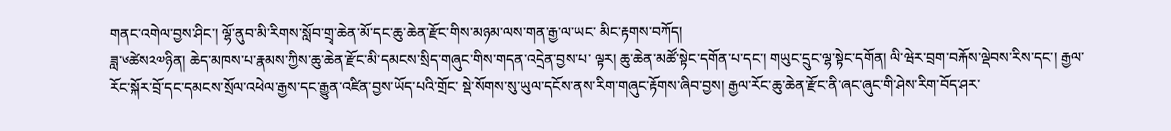གནང་འགེལ་བྱས་ཤིང་། ལྷོ་ནུབ་མི་རིགས་སློབ་གྲྭ་ཆེན་མོ་དང་ཆུ་ཆེན་རྫོང་གིས་མཉམ་ལས་གན་རྒྱ་ལ་ཡང་ མིང་རྟགས་བཀོད།
ཟླ་༦ཚེས༢༧ཉིན། ཆེད་མཁས་པ་རྣམས་ཀྱིས་ཆུ་ཆེན་རྫོང་མི་དམངས་སྲིད་གཞུང་གིས་གདན་འདྲེན་བྱས་པ་ ལྟར། ཆུ་ཆེན་མཚོ་སྟེང་དགོན་པ་དང་། གཡུང་དྲུང་ལྷ་སྟེང་དགོན། ལི་ཝེར་བྲག་བརྐོས་ལྡེབས་རིས་དང་། རྒྱལ་རོང་སྐོར་བྲོ་དང་དམངས་སྲོལ་འཕེལ་རྒྱས་དང་རྒྱུན་འཛིན་བྱས་ཡོད་པའི་གྲོང་ སྡེ་སོགས་སུ་ཡུལ་དངོས་ནས་རིག་གཞུང་རྟོགས་ཞིབ་བྱས། རྒྱལ་རོང་ཆུ་ཆེན་རྫོང་ནི་ཞང་ཞུང་གི་ཤེས་རིག་བོད་ཤར་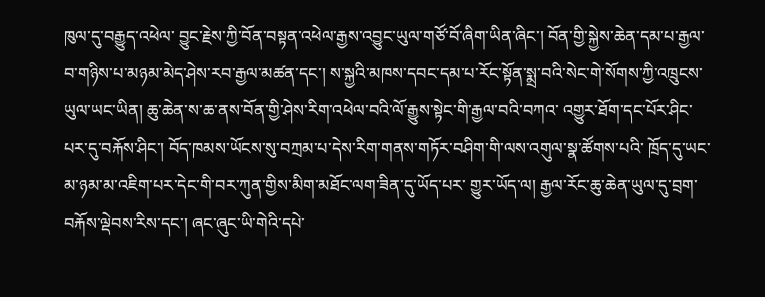ཁུལ་དུ་བརྒྱུད་འཕེལ་ བྱུང་རྗེས་ཀྱི་བོན་བསྟན་འཕེལ་རྒྱས་འབྱུང་ཡུལ་གཙོ་བོ་ཞིག་ཡིན་ཞིང་། བོན་གྱི་སྐྱེས་ཆེན་དམ་པ་རྒྱལ་བ་གཉིས་པ་མཉམ་མེད་ཤེས་རབ་རྒྱལ་མཚན་དང་། ས་སྐྱའི་མཁས་དབང་དམ་པ་རོང་སྟོན་སྨྲ་བའི་སེང་གེ་སོགས་ཀྱི་འཁྲུངས་ཡུལ་ཡང་ཡིན། ཆུ་ཆེན་ས་ཆ་ནས་བོན་གྱི་ཤེས་རིག་འཕེལ་བའི་ལོ་རྒྱུས་སྟེང་གི་རྒྱལ་བའི་བཀའ་ འགྱུར་ཐོག་དང་པོར་ཤིང་པར་དུ་བརྐོས་ཤིང་། བོད་ཁམས་ཡོངས་སུ་བཀྲམ་པ་དེས་རིག་གནས་གཏོར་བཤིག་གི་ལས་འགུལ་སྣ་ཚོགས་པའི་ ཁྲོད་དུ་ཡང་མ་ཉམ་མ་འཇིག་པར་དེང་གི་བར་ཀུན་གྱིས་མིག་མཐོང་ལག་ཟིན་དུ་ཡོད་པར་ གྱུར་ཡོད་ལ། རྒྱལ་རོང་ཆུ་ཆེན་ཡུལ་དུ་བྲག་བརྐོས་ལྡེབས་རིས་དང་། ཞང་ཞུང་ཡི་གེའི་དཔེ་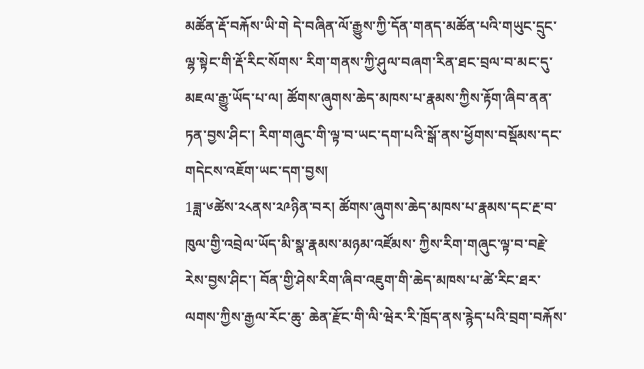མཚོན་རྡོ་བརྐོས་ཡི་གེ དེ་བཞིན་ལོ་རྒྱུས་ཀྱི་དོན་གནད་མཚོན་པའི་གཡུང་དྲུང་ལྷ་སྟེང་གི་རྡོ་རིང་སོགས་ རིག་གནས་ཀྱི་ཤུལ་བཞག་རིན་ཐང་བྲལ་བ་མང་དུ་མཇལ་རྒྱུ་ཡོད་པ་ལ། ཚོགས་ཞུགས་ཆེད་མཁས་པ་རྣམས་ཀྱིས་རྟོག་ཞིབ་ནན་ཏན་བྱས་ཤིང་། རིག་གཞུང་གི་ལྟ་བ་ཡང་དག་པའི་སྒོ་ནས་ཕྱོགས་བསྡོམས་དང་གདེངས་འཇོག་ཡང་དག་བྱས།
1ཟླ་༦ཚེས་༢༨ནས་༢༩ཉིན་བར། ཚོགས་ཞུགས་ཆེད་མཁས་པ་རྣམས་དང་རྔ་བ་ཁུལ་གྱི་འབྲེལ་ཡོད་མི་སྣ་རྣམས་མཉམ་འཛོམས་ ཀྱིས་རིག་གཞུང་ལྟ་བ་བརྗེ་རེས་བྱས་ཤིང་། བོན་གྱི་ཤེས་རིག་ཞིབ་འཇུག་གི་ཆེད་མཁས་པ་ཚེ་རིང་ཐར་ལགས་ཀྱིས་རྒྱལ་རོང་ཆུ་ ཆེན་རྫོང་གི་ལི་ཝེར་རི་ཁྲོད་ནས་རྙེད་པའི་བྲག་བརྐོས་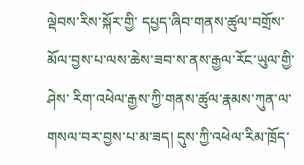ལྡེབས་རིས་སྐོར་གྱི་ དཔྱད་ཞིབ་གནས་ཚུལ་བགྲོས་མོལ་བྱས་པ་ལས་ཆེས་ཟབ་ས་ནས་རྒྱལ་རོང་ཡུལ་གྱི་ཤེས་ རིག་འཕེལ་རྒྱས་ཀྱི་གནས་ཚུལ་རྣམས་ཀུན་ལ་གསལ་བར་བྱས་པ་མ་ཟད། དུས་ཀྱི་འཕེལ་རིམ་ཁྲོད་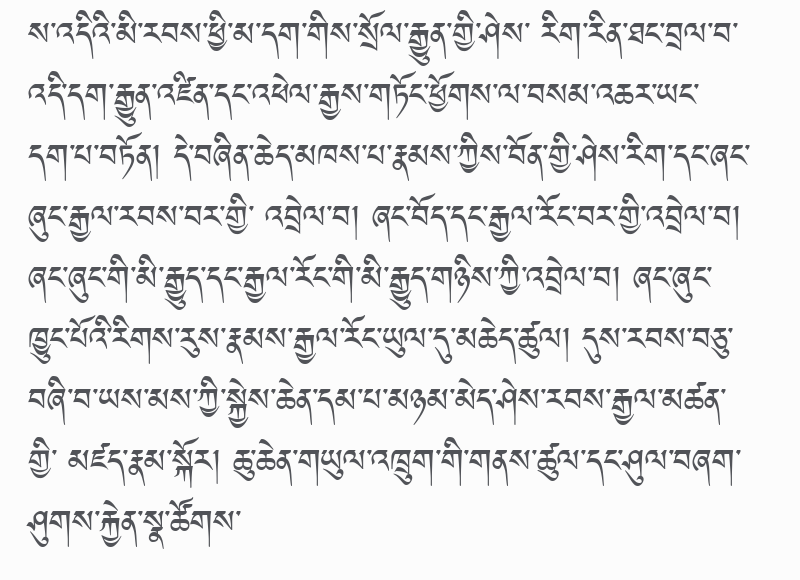ས་འདིའི་མི་རབས་ཕྱི་མ་དག་གིས་སྲོལ་རྒྱུན་གྱི་ཤེས་ རིག་རིན་ཐང་བྲལ་བ་འདི་དག་རྒྱུན་འཛིན་དང་འཕེལ་རྒྱས་གཏོང་ཕྱོགས་ལ་བསམ་འཆར་ཡང་ དག་པ་བཏོན། དེ་བཞིན་ཆེད་མཁས་པ་རྣམས་ཀྱིས་བོན་གྱི་ཤེས་རིག་དང་ཞང་ཞུང་རྒྱལ་རབས་བར་གྱི་ འབྲེལ་བ། ཞང་བོད་དང་རྒྱལ་རོང་བར་གྱི་འབྲེལ་བ། ཞང་ཞུང་གི་མི་རྒྱུད་དང་རྒྱལ་རོང་གི་མི་རྒྱུད་གཉིས་ཀྱི་འབྲེལ་བ། ཞང་ཞུང་ཁྱུང་པོའི་རིགས་རུས་རྣམས་རྒྱལ་རོང་ཡུལ་དུ་མཆེད་ཚུལ། དུས་རབས་བཅུ་བཞི་བ་ཡས་མས་ཀྱི་སྐྱེས་ཆེན་དམ་པ་མཉམ་མེད་ཤེས་རབས་རྒྱལ་མཚན་གྱི་ མཛད་རྣམ་སྐོར། ཆུ་ཆེན་གཡུལ་འཁྲུག་གི་གནས་ཚུལ་དང་ཤུལ་བཞག་ཤུགས་རྐྱེན་སྣ་ཚོགས་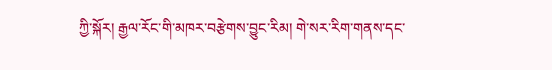ཀྱི་སྐོར། རྒྱལ་རོང་གི་མཁར་བརྩེགས་བྱུང་རིམ། གེ་སར་རིག་གནས་དང་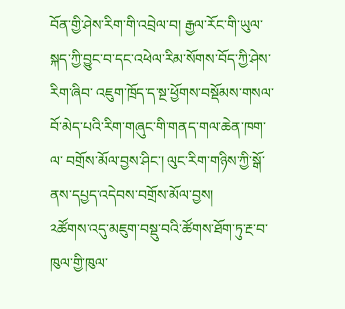བོན་གྱི་ཤེས་རིག་གི་འབྲེལ་བ། རྒྱལ་རོང་གི་ཡུལ་སྐད་ཀྱི་བྱུང་བ་དང་འཕེལ་རིམ་སོགས་བོད་ཀྱི་ཤེས་རིག་ཞིབ་ འཇུག་ཁྲོད་ད་སྔ་ཕྱོགས་བསྡོམས་གསལ་བོ་མེད་པའི་རིག་གཞུང་གི་གནད་གལ་ཆེན་ཁག་ལ་ བགྲོས་མོལ་བྱས་ཤིང་། ལུང་རིག་གཉིས་ཀྱི་སྒོ་ནས་དཔྱད་འདེབས་བགྲོས་མོལ་བྱས།
༢ཚོགས་འདུ་མཇུག་བསྡུ་བའི་ཚོགས་ཐོག་ཏུ་རྔ་བ་ཁུལ་གྱི་ཁུལ་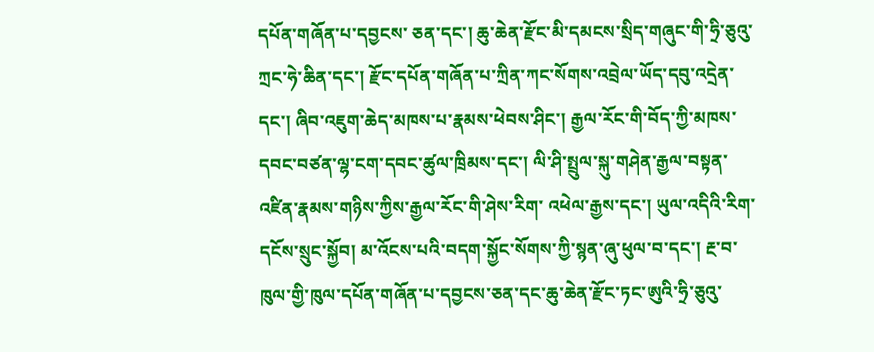དཔོན་གཞོན་པ་དབྱངས་ ཅན་དང་། ཆུ་ཆེན་རྫོང་མི་དམངས་སྲིད་གཞུང་གི་ཧྲི་ཅུའུ་ཀྲང་ཧེ་ཆིན་དང་། རྫོང་དཔོན་གཞོན་པ་ཀྲིན་ཀང་སོགས་འབྲེལ་ཡོད་དབུ་འདྲེན་དང་། ཞིབ་འཇུག་ཆེད་མཁས་པ་རྣམས་ཕེབས་ཤིང་། རྒྱལ་རོང་གི་བོད་ཀྱི་མཁས་དབང་བཙན་ལྷ་ངག་དབང་ཚུལ་ཁྲིམས་དང་། ལི་ཤི་སྤྲུལ་སྐུ་གཤེན་རྒྱལ་བསྟན་འཛིན་རྣམས་གཉིས་ཀྱིས་རྒྱལ་རོང་གི་ཤེས་རིག་ འཕེལ་རྒྱས་དང་། ཡུལ་འདིའི་རིག་དངོས་སྲུང་སྐྱོབ། མ་འོངས་པའི་བདག་སྐྱོང་སོགས་ཀྱི་སྙན་ཞུ་ཕུལ་བ་དང་། རྔ་བ་ཁུལ་གྱི་ཁུལ་དཔོན་གཞོན་པ་དབྱངས་ཅན་དང་ཆུ་ཆེན་རྫོང་ཏང་ཨུའི་ཧྲི་ཅུའུ་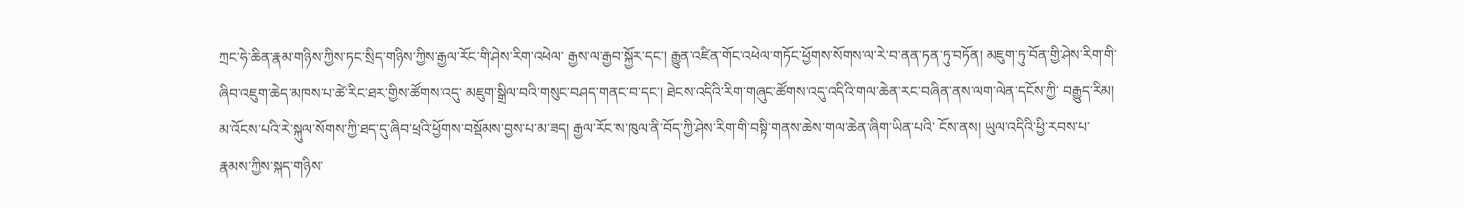ཀྲང་ཧེ་ཆིན་རྣམ་གཉིས་ཀྱིས་ཏང་སྲིད་གཉིས་ཀྱིས་རྒྱལ་རོང་གི་ཤེས་རིག་འཕེལ་ རྒྱས་ལ་རྒྱབ་སྐྱོར་དང་། རྒྱུན་འཛིན་གོང་འཕེལ་གཏོང་ཕྱོགས་སོགས་ལ་རེ་བ་ནན་ཏན་ཏུ་བཏོན། མཇུག་ཏུ་བོན་གྱི་ཤེས་རིག་གི་ཞིབ་འཇུག་ཆེད་མཁས་པ་ཚེ་རིང་ཐར་གྱིས་ཚོགས་འདུ་ མཇུག་སྒྲིལ་བའི་གསུང་བཤད་གནང་བ་དང་། ཐེངས་འདིའི་རིག་གཞུང་ཚོགས་འདུ་འདིའི་གལ་ཆེན་རང་བཞིན་ནས་ལག་ལེན་དངོས་ཀྱི་ བརྒྱུད་རིམ། མ་འོངས་པའི་རེ་སྐུལ་སོགས་ཀྱི་ཐད་དུ་ཞིབ་ཕྲའི་ཕྱོགས་བསྡོམས་བྱས་པ་མ་ཟད། རྒྱལ་རོང་ས་ཁུལ་ནི་བོད་ཀྱི་ཤེས་རིག་གི་བསྟི་གནས་ཆེས་གལ་ཆེན་ཞིག་ཡིན་པའི་ ངོས་ནས། ཡུལ་འདིའི་ཕྱི་རབས་པ་རྣམས་ཀྱིས་སྐད་གཉིས་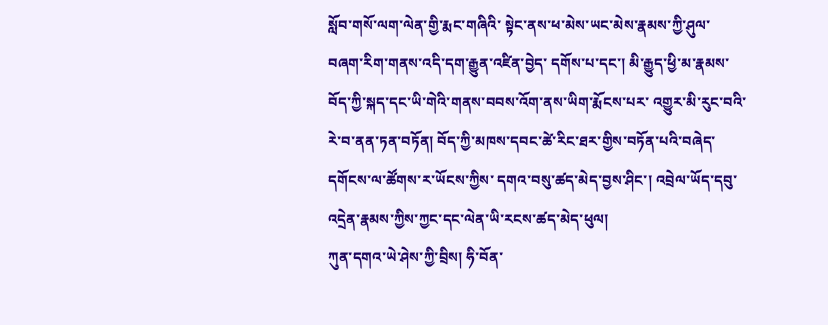སློབ་གསོ་ལག་ལེན་གྱི་རྨང་གཞིའི་ སྟེང་ནས་ཕ་མེས་ཡང་མེས་རྣམས་ཀྱི་ཤུལ་བཞག་རིག་གནས་འདི་དག་རྒྱུན་འཛིན་བྱེད་ དགོས་པ་དང་། མི་རྒྱུད་ཕྱི་མ་རྣམས་བོད་ཀྱི་སྐད་དང་ཡི་གེའི་གནས་བབས་འོག་ནས་ཡིག་རྨོངས་པར་ འགྱུར་མི་རུང་བའི་རེ་བ་ནན་ཏན་བཏོན། བོད་ཀྱི་མཁས་དབང་ཚེ་རིང་ཐར་གྱིས་བཏོན་པའི་བཞེད་དགོངས་ལ་ཚོགས་ར་ཡོངས་ཀྱིས་ དགའ་བསུ་ཚད་མེད་བྱས་ཤིང་། འབྲེལ་ཡོད་དབུ་འདྲེན་རྣམས་ཀྱིས་ཀྱང་དང་ལེན་ཡི་རངས་ཚད་མེད་ཕུལ།
ཀུན་དགའ་ཡེ་ཤེས་ཀྱི་བྲིས། ཧི་བོན་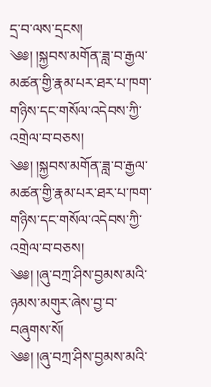དྲ་བ་ལས་དྲངས།
༄༅། །སྐྱབས་མགོན་ཟླ་བ་རྒྱལ་མཚན་གྱི་རྣམ་པར་ཐར་པ་ཁག་གཉིས་དང་གསོལ་འདེབས་ཀྱི་འགྲེལ་བ་བཅས།
༄༅། །སྐྱབས་མགོན་ཟླ་བ་རྒྱལ་མཚན་གྱི་རྣམ་པར་ཐར་པ་ཁག་གཉིས་དང་གསོལ་འདེབས་ཀྱི་འགྲེལ་བ་བཅས།
༄༅། །ཞུ་བཀྲ་ཤིས་བྱམས་མའི་ཉམས་མགུར་ཞེས་བྱ་བ་བཞུགས་སོ།
༄༅། །ཞུ་བཀྲ་ཤིས་བྱམས་མའི་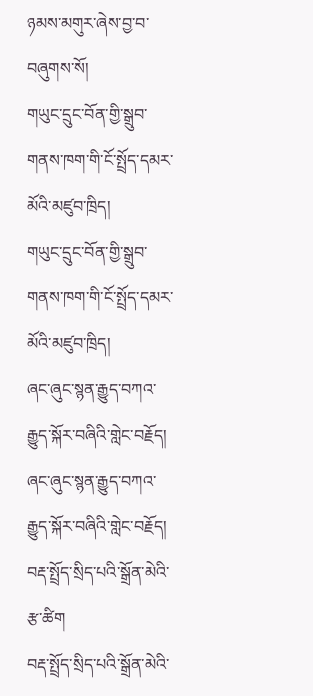ཉམས་མགུར་ཞེས་བྱ་བ་བཞུགས་སོ།
གཡུང་དྲུང་བོན་གྱི་སྒྲུབ་གནས་ཁག་གི་ངོ་སྤྲོད་དམར་མོའི་མཛུབ་ཁྲིད།
གཡུང་དྲུང་བོན་གྱི་སྒྲུབ་གནས་ཁག་གི་ངོ་སྤྲོད་དམར་མོའི་མཛུབ་ཁྲིད།
ཞང་ཞུང་སྙན་རྒྱུད་བཀའ་རྒྱུད་སྐོར་བཞིའི་གླེང་བརྗོད།
ཞང་ཞུང་སྙན་རྒྱུད་བཀའ་རྒྱུད་སྐོར་བཞིའི་གླེང་བརྗོད།
བརྡ་སྤྲོད་སྲིད་པའི་སྒྲོན་མེའི་རྩ་ཚིག
བརྡ་སྤྲོད་སྲིད་པའི་སྒྲོན་མེའི་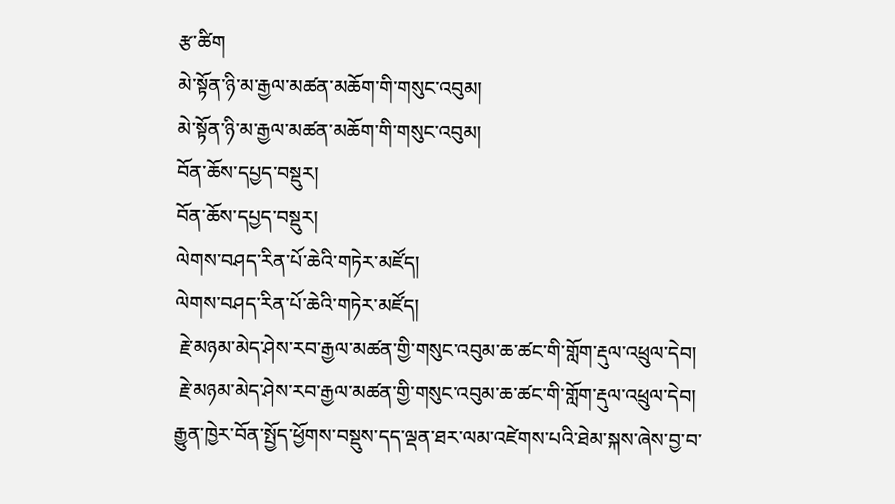རྩ་ཚིག
མེ་སྟོན་ཉི་མ་རྒྱལ་མཚན་མཆོག་གི་གསུང་འབུམ།
མེ་སྟོན་ཉི་མ་རྒྱལ་མཚན་མཆོག་གི་གསུང་འབུམ།
བོན་ཆོས་དཔྱད་བསྡུར།
བོན་ཆོས་དཔྱད་བསྡུར།
ལེགས་བཤད་རིན་པོ་ཆེའི་གཏེར་མཛོད།
ལེགས་བཤད་རིན་པོ་ཆེའི་གཏེར་མཛོད།
 རྗེ་མཉམ་མེད་ཤེས་རབ་རྒྱལ་མཚན་གྱི་གསུང་འབུམ་ཆ་ཚང་གི་གློག་རྡུལ་འཕྲུལ་དེབ།
 རྗེ་མཉམ་མེད་ཤེས་རབ་རྒྱལ་མཚན་གྱི་གསུང་འབུམ་ཆ་ཚང་གི་གློག་རྡུལ་འཕྲུལ་དེབ།
རྒྱུན་ཁྱེར་བོན་སྤྱོད་ཕྱོགས་བསྡུས་དད་ལྡན་ཐར་ལམ་འཛེགས་པའི་ཐེམ་སྐས་ཞེས་བྱ་བ་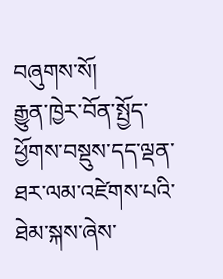བཞུགས་སོ།
རྒྱུན་ཁྱེར་བོན་སྤྱོད་ཕྱོགས་བསྡུས་དད་ལྡན་ཐར་ལམ་འཛེགས་པའི་ཐེམ་སྐས་ཞེས་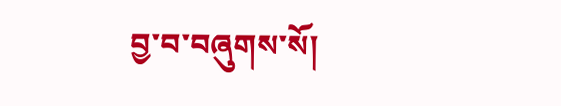བྱ་བ་བཞུགས་སོ།